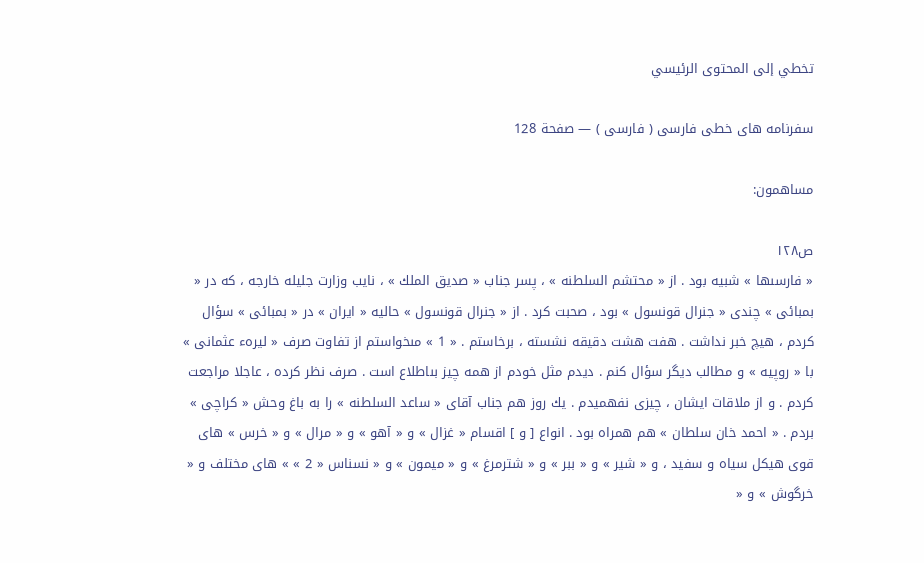تخطي إلى المحتوى الرئيسي

سفرنامه هاى خطى فارسى ( فارسى ) — صفحة 128

مساهمون:

ص١٢٨
« فارسىها » شبيه بود . از « محتشم السلطنه » ، پسر جناب « صديق الملك » ، نايب وزارت جليله خارجه ، كه در « بمبائى » چندى « جنرال قونسول » بود ، صحبت كرد . از « جنرال قونسول » حاليه « ايران » در « بمبائى » سؤال كردم ، هيچ خبر نداشت . هفت هشت دقيقه نشسته ، برخاستم . « 1 » مىخواستم از تفاوت صرف « ليرهء عثمانى » با « روپيه » و مطالب ديگر سؤال كنم . ديدم مثل خودم از همه چيز بىاطلاع است . صرف نظر كرده ، عاجلا مراجعت كردم . و از ملاقات ايشان ، چيزى نفهميدم . يك روز هم جناب آقاى « ساعد السلطنه » را به باغ وحش « كراچى » بردم . « احمد خان سلطان » هم همراه بود . انواع [ و ] اقسام « غزال » و « آهو » و « مرال » و « خرس » هاى قوى هيكل سياه و سفيد ، و « شير » و « ببر » و « شترمرغ » و « ميمون » و « نسناس « 2 » » هاى مختلف و « خرگوش » و «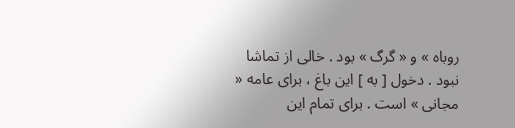روباه » و « گرگ » بود . خالى از تماشا نبود . دخول [ به ] اين باغ ، براى عامه « مجانى » است . براى تمام اين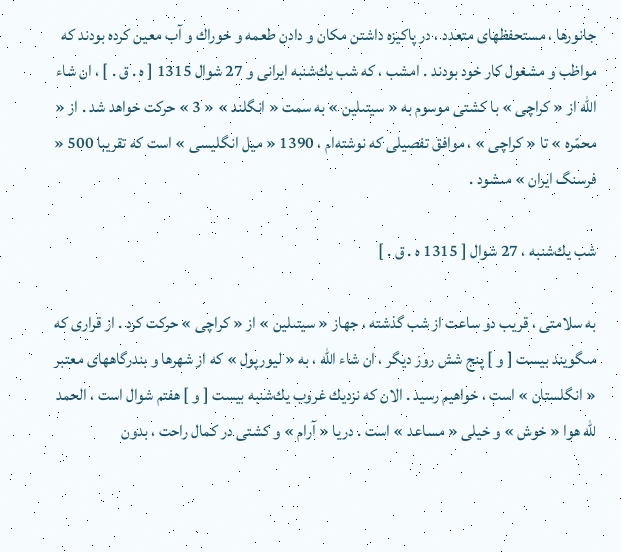جانورها ، مستحفظهاى متعدد ، در پاكيزه داشتن مكان و دادن طعمه و خوراك و آب معين كرده بودند كه مواظب و مشغول كار خود بودند . امشب ، كه شب يك‌شنبه ايرانى و 27 شوال 1315 [ ه . ق . ] ، ان شاء اللّه از « كراچى » با كشتى موسوم به « سيتىلين » به سمت « انگلند » « 3 » حركت خواهد شد . از « محمّره » تا « كراچى » ، موافق تفصيلى كه نوشته‌ام ، 1390 « ميل انگليسى » است كه تقريبا 500 « فرسنگ ايران » مىشود .

شب يك‌شنبه ، 27 شوال [ 1315 ه . ق . ]

به سلامتى ، قريب دو ساعت از شب گذشته ، جهاز « سيتىلين » از « كراچى » حركت كرد . از قرارى كه مىگويند بيست [ و ] پنج شش روز ديگر ، ان شاء اللّه ، به « ليورپول » كه از شهرها و بندرگاههاى معتبر « انگلستان » است ، خواهيم رسيد . الان كه نزديك غروب يك‌شنبه بيست [ و ] هفتم شوال است ، الحمد للّه هوا « خوش » و خيلى « مساعد » است . دريا « آرام » و كشتى در كمال راحت ، بدون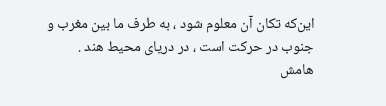اين‌كه تكان آن معلوم شود ، به طرف ما بين مغرب و جنوب در حركت است ، در درياى محيط هند .
هامش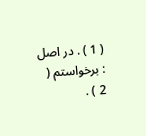( 1 ) . در اصل : برخواستم ( 2 ) .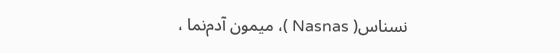نسناس( Nasnas )، ميمون آدم‌نما ،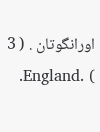اورانگوتان . ( 3 ) .England.